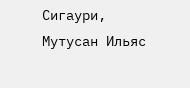Сигаури, Мутусан Ильяс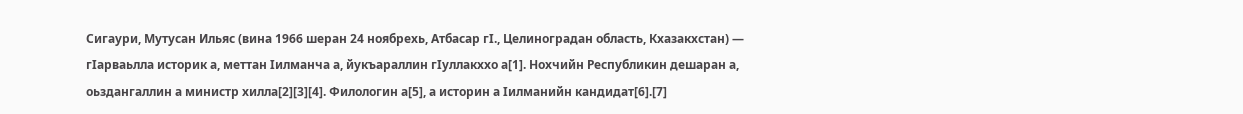Сигаури, Мутусан Ильяс (вина 1966 шеран 24 ноябрехь, Атбасар гӀ., Целиноградан область, Кхазакхстан) — гӀарваьлла историк а, меттан Ӏилманча а, йукъараллин гӀуллакххо а[1]. Нохчийн Республикин дешаран а, оьздангаллин а министр хилла[2][3][4]. Филологин а[5], а историн а Ӏилманийн кандидат[6].[7]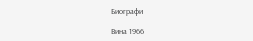Биографи

Вина 1966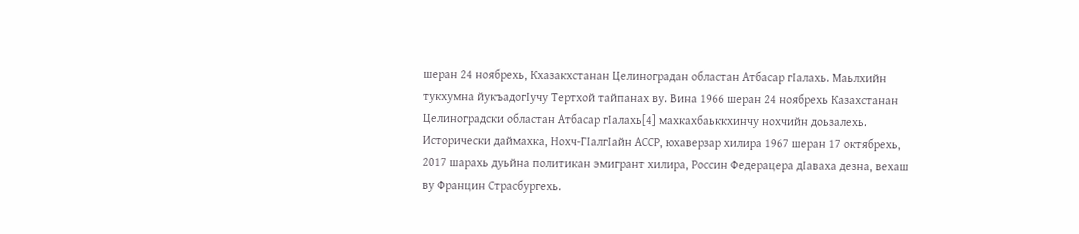шеран 24 ноябрехь, Кхазакхстанан Целиноградан областан Атбасар гӀалахь. Маьлхийн тукхумна йукъадогӀучу Тертхой тайпанах ву. Вина 1966 шеран 24 ноябрехь Казахстанан Целиноградски областан Атбасар гӀалахь[4] махкахбаьккхинчу нохчийн доьзалехь. Исторически даймахка, Нохч-ГӀалгӀайн АССР, юхаверзар хилира 1967 шеран 17 октябрехь, 2017 шарахь дуьйна политикан эмигрант хилира, Россин Федерацера дӀаваха дезна, вехаш ву Францин Страсбургехь.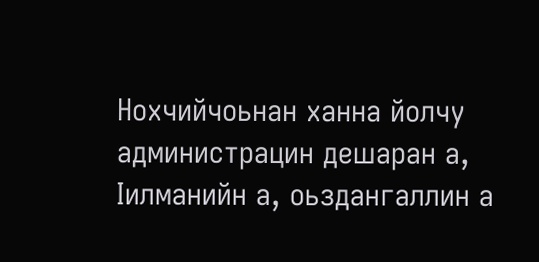Нохчийчоьнан ханна йолчу администрацин дешаран а, Ӏилманийн а, оьздангаллин а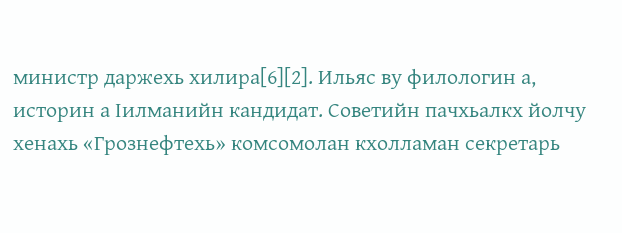министр даржехь хилира[6][2]. Ильяс ву филологин а, историн а Ӏилманийн кандидат. Советийн пачхьалкх йолчу хенахь «Грознефтехь» комсомолан кхолламан секретарь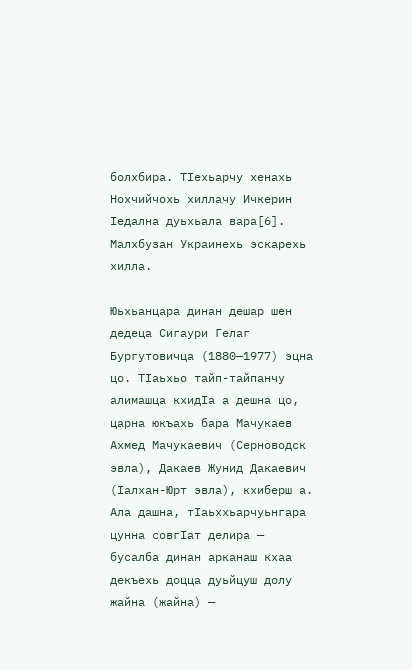болхбира. ТӀехьарчу хенахь Нохчийчохь хиллачу Ичкерин Ӏедална дуьхьала вара[6]. Малхбузан Украинехь эскарехь хилла.

Юьхьанцара динан дешар шен дедеца Сигаури Гелаг Бургутовичца (1880—1977) эцна цо. ТӀаьхьо тайп-тайпанчу алимашца кхидӀа а дешна цо, царна юкъахь бара Мачукаев Ахмед Мачукаевич (Серноводск эвла), Дакаев Жунид Дакаевич (Ӏалхан-Юрт эвла), кхиберш а. Ала дашна, тӀаьххьарчуьнгара цунна совгӀат делира — бусалба динан арканаш кхаа декъехь доцца дуьйцуш долу жайна (жайна) —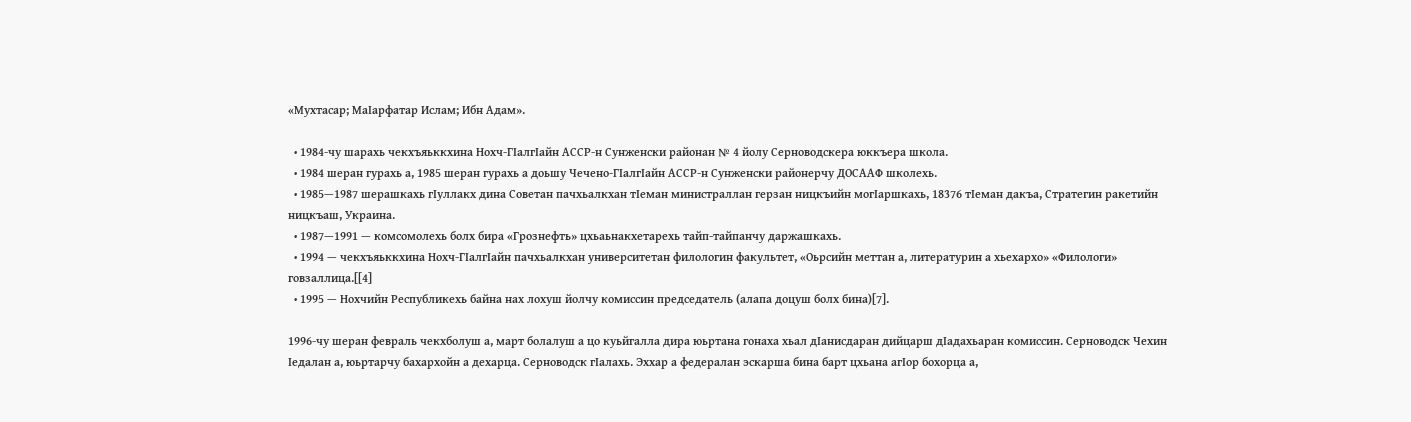«Мухтасар; МаӀарфатар Ислам; Ибн Адам».

  • 1984-чу шарахь чекхъяьккхина Нохч-ГӀалгӀайн АССР-н Сунженски районан № 4 йолу Серноводскера юккъера школа.
  • 1984 шеран гурахь а, 1985 шеран гурахь а доьшу Чечено-ГӀалгӀайн АССР-н Сунженски районерчу ДОСААФ школехь.
  • 1985—1987 шерашкахь гӀуллакх дина Советан пачхьалкхан тӀеман министраллан герзан ницкъийн могӀаршкахь, 18376 тӀеман дакъа, Стратегин ракетийн ницкъаш, Украина.
  • 1987—1991 — комсомолехь болх бира «Грознефть» цхьаьнакхетарехь тайп-тайпанчу даржашкахь.
  • 1994 — чекхъяьккхина Нохч-ГӀалгӀайн пачхьалкхан университетан филологин факультет, «Оьрсийн меттан а, литературин а хьехархо» «Филологи» говзаллица.[[4]
  • 1995 — Нохчийн Республикехь байна нах лохуш йолчу комиссин председатель (алапа доцуш болх бина)[7].

1996-чу шеран февраль чекхболуш а, март болалуш а цо куьйгалла дира юьртана гонаха хьал дӀанисдаран дийцарш дӀадахьаран комиссин. Серноводск Чехин Ӏедалан а, юьртарчу бахархойн а дехарца. Серноводск гӀалахь. Эххар а федералан эскарша бина барт цхьана агӀор бохорца а,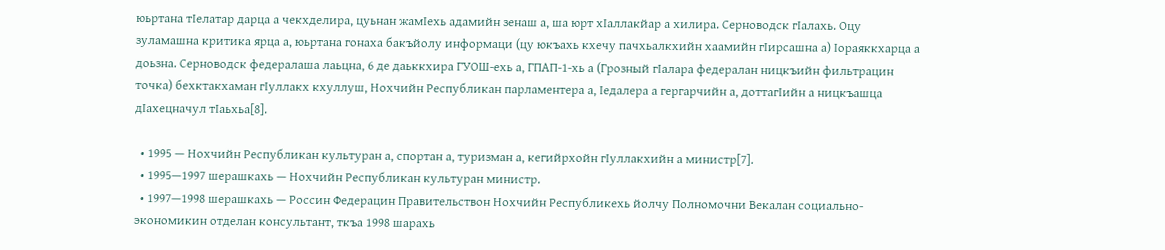юьртана тӀелатар дарца а чекхделира, цуьнан жамӀехь адамийн зенаш а, ша юрт хӀаллакйар а хилира. Серноводск гӀалахь. Оцу зуламашна критика ярца а, юьртана гонаха бакъйолу информаци (цу юкъахь кхечу пачхьалкхийн хаамийн гӀирсашна а) Ӏораяккхарца а доьзна. Серноводск федералаша лаьцна, 6 де даьккхира ГУОШ-ехь а, ГПАП-1-хь а (Грозный гӀалара федералан ницкъийн фильтрацин точка) бехктакхаман гӀуллакх кхуллуш, Нохчийн Республикан парламентера а, Ӏедалера а гергарчийн а, доттагӀийн а ницкъашца дӀахецначул тӀаьхьа[8].

  • 1995 — Нохчийн Республикан культуран а, спортан а, туризман а, кегийрхойн гӀуллакхийн а министр[7].
  • 1995—1997 шерашкахь — Нохчийн Республикан культуран министр.
  • 1997—1998 шерашкахь — Россин Федерацин Правительствон Нохчийн Республикехь йолчу Полномочни Векалан социально-экономикин отделан консультант, ткъа 1998 шарахь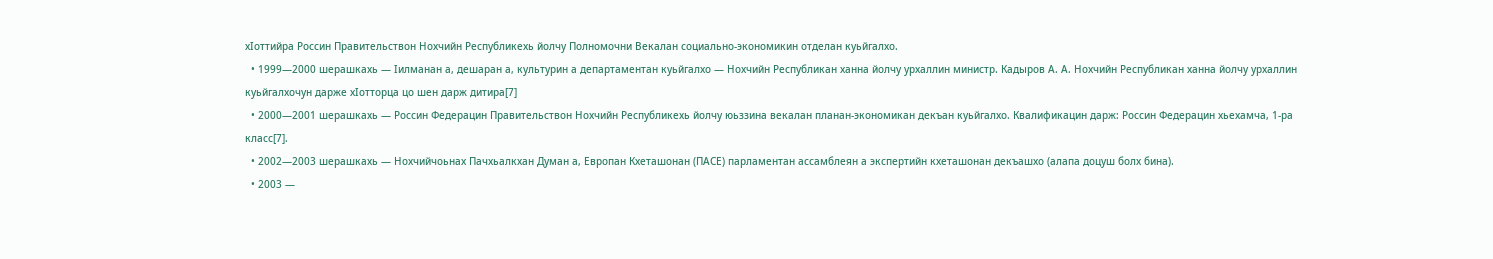хӀоттийра Россин Правительствон Нохчийн Республикехь йолчу Полномочни Векалан социально-экономикин отделан куьйгалхо.
  • 1999—2000 шерашкахь — Ӏилманан а, дешаран а, культурин а департаментан куьйгалхо — Нохчийн Республикан ханна йолчу урхаллин министр. Кадыров А. А. Нохчийн Республикан ханна йолчу урхаллин куьйгалхочун дарже хӀотторца цо шен дарж дитира[7]
  • 2000—2001 шерашкахь — Россин Федерацин Правительствон Нохчийн Республикехь йолчу юьззина векалан планан-экономикан декъан куьйгалхо. Квалификацин дарж: Россин Федерацин хьехамча, 1-ра класс[7].
  • 2002—2003 шерашкахь — Нохчийчоьнах Пачхьалкхан Думан а, Европан Кхеташонан (ПАСЕ) парламентан ассамблеян а экспертийн кхеташонан декъашхо (алапа доцуш болх бина).
  • 2003 —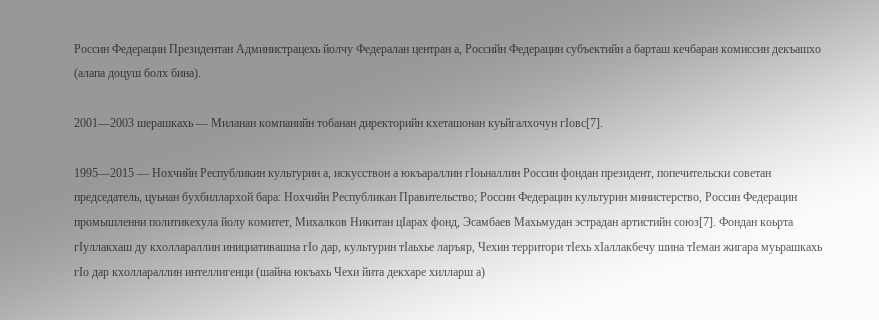Россин Федерацин Президентан Администрацехь йолчу Федералан центран а, Российн Федерацин субъектийн а барташ кечбаран комиссин декъашхо (алапа доцуш болх бина).

2001—2003 шерашкахь — Миланан компанийн тобанан директорийн кхеташонан куьйгалхочун гӀовс[7].

1995—2015 — Нохчийн Республикин культурин а, искусствон а юкъараллин гӀоьналлин Россин фондан президент, попечительски советан председатель, цуьнан бухбиллархой бара: Нохчийн Республикан Правительство; Россин Федерацин культурин министерство, Россин Федерацин промышленни политикехула йолу комитет, Михалков Никитан цӀарах фонд, Эсамбаев Махьмудан эстрадан артистийн союз[7]. Фондан коьрта гӀуллакхаш ду кхоллараллин инициативашна гӀо дар, культурин тӀаьхье ларъяр, Чехин территори тӀехь хӀаллакбечу шина тӀеман жигара муьрашкахь гӀо дар кхоллараллин интеллигенци (шайна юкъахь Чехи йита декхаре хилларш а)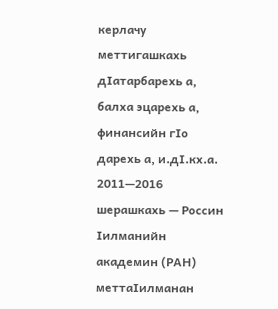керлачу меттигашкахь дӀатарбарехь а, балха эцарехь а, финансийн гӀо дарехь а, и.дӀ.кх.а. 2011—2016 шерашкахь — Россин Ӏилманийн академин (РАН) меттаӀилманан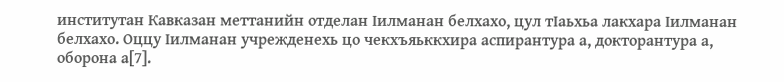институтан Кавказан меттанийн отделан Ӏилманан белхахо, цул тӀаьхьа лакхара Ӏилманан белхахо. Оццу Ӏилманан учрежденехь цо чекхъяьккхира аспирантура а, докторантура а, оборона а[7].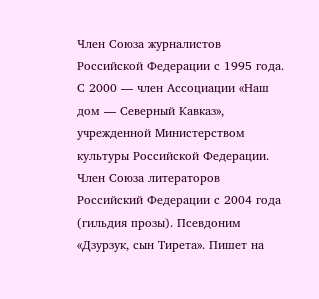Член Союза журналистов Российской Федерации с 1995 года. С 2000 — член Ассоциации «Наш дом — Северный Кавказ», учрежденной Министерством культуры Российской Федерации. Член Союза литераторов Российский Федерации с 2004 года (гильдия прозы). Псевдоним «Дзурзук, сын Тирета». Пишет на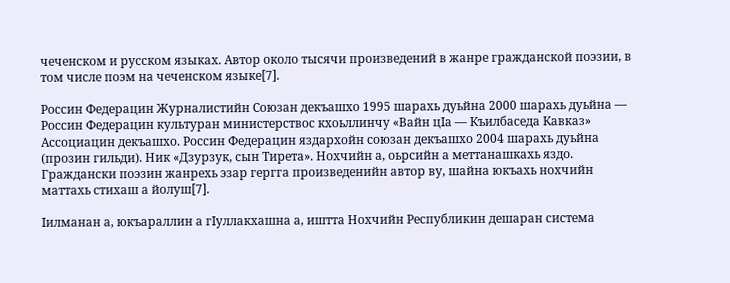чеченском и русском языках. Автор около тысячи произведений в жанре гражданской поэзии, в том числе поэм на чеченском языке[7].

Россин Федерацин Журналистийн Союзан декъашхо 1995 шарахь дуьйна 2000 шарахь дуьйна — Россин Федерацин культуран министерствос кхоьллинчу «Вайн цӀа — Къилбаседа Кавказ» Ассоциацин декъашхо. Россин Федерацин яздархойн союзан декъашхо 2004 шарахь дуьйна (прозин гильди). Ник «Дзурзук, сын Тирета». Нохчийн а, оьрсийн а меттанашкахь яздо. Граждански поэзин жанрехь эзар гергга произведенийн автор ву, шайна юкъахь нохчийн маттахь стихаш а йолуш[7].

Ӏилманан а, юкъараллин а гӀуллакхашна а, иштта Нохчийн Республикин дешаран система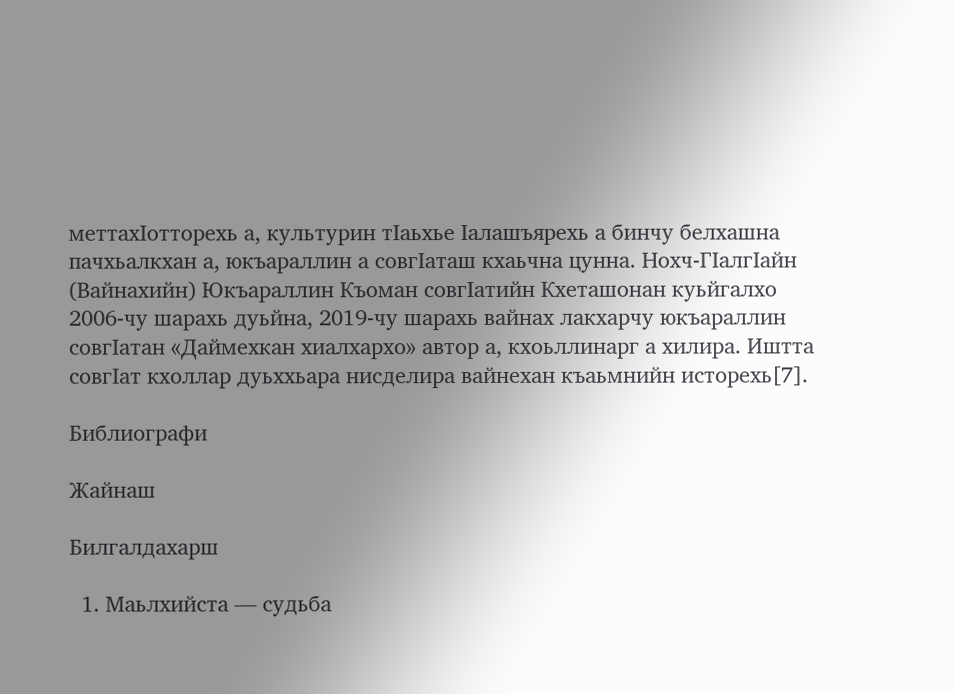меттахӀотторехь а, культурин тӀаьхье Ӏалашъярехь а бинчу белхашна пачхьалкхан а, юкъараллин а совгӀаташ кхаьчна цунна. Нохч-ГӀалгӀайн (Вайнахийн) Юкъараллин Къоман совгӀатийн Кхеташонан куьйгалхо 2006-чу шарахь дуьйна, 2019-чу шарахь вайнах лакхарчу юкъараллин совгӀатан «Даймехкан хиалхархо» автор а, кхоьллинарг а хилира. Иштта совгӀат кхоллар дуьххьара нисделира вайнехан къаьмнийн исторехь[7].

Библиографи

Жайнаш

Билгалдахарш

  1. Маьлхийста — судьба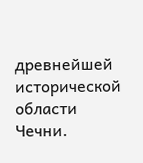древнейшей исторической области Чечни.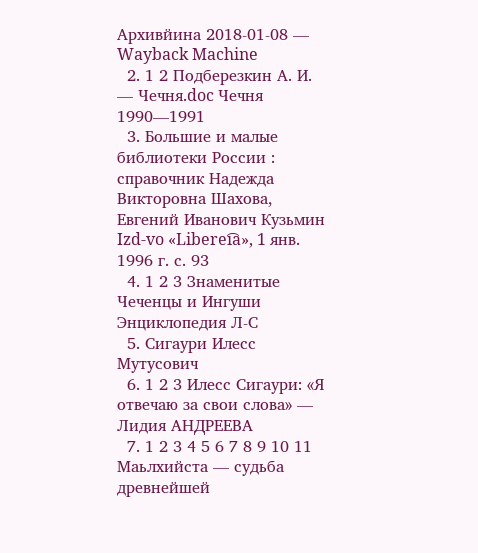Архивйина 2018-01-08 — Wayback Machine
  2. 1 2 Подберезкин А. И. — Чечня.doc Чечня 1990—1991
  3. Большие и малые библиотеки России : справочник Надежда Викторовна Шахова, Евгений Иванович Кузьмин Izd-vo «Liberei︠a︡», 1 янв. 1996 г. с. 93
  4. 1 2 3 Знаменитые Чеченцы и Ингуши Энциклопедия Л-С
  5. Сигаури Илесс Мутусович
  6. 1 2 3 Илесс Сигаури: «Я отвечаю за свои слова» — Лидия АНДРЕЕВА
  7. 1 2 3 4 5 6 7 8 9 10 11 Маьлхийста — судьба древнейшей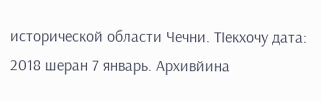исторической области Чечни. ТӀекхочу дата: 2018 шеран 7 январь. Архивйина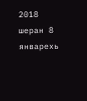2018 шеран 8 январехь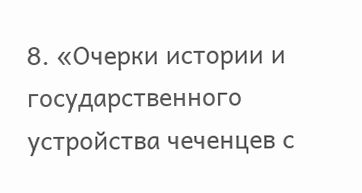8. «Очерки истории и государственного устройства чеченцев с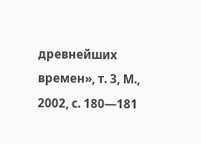древнейших времен», т. 3, М., 2002, с. 180—181